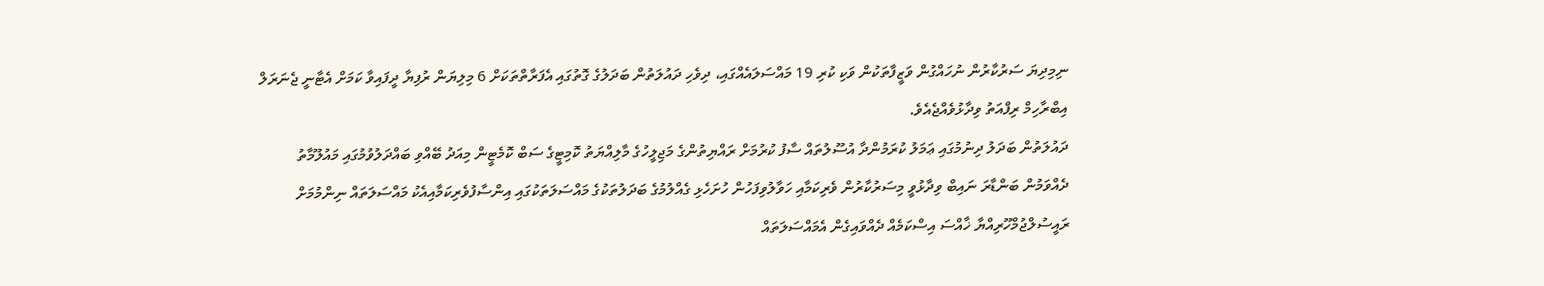ނިމިދިޔަ ސަރުކާރުން ނުހައްގުން ވަޒީފާތަކުން ވަކި ކުރި 19 މައްސަލައެއްގައި، ދިވެހި ދައުލަތުން ބަދަލުގެ ގޮތުގައި އެފަރާތްތަކަށް 6 މިލިޔަން ރުފިޔާ ދީފައިވާ ކަމަށް އެޓާނީ ޖެނަރަލް އިބްރާހިމް ރިފްއަތު ވިދާޅުވެއްޖެއެވެ.
ދައުލަތުން ބަދަލު ދިނުމުގައި ޢަމަލު ކުރަމުންދާ އުސޫލުތައް ސާފު ކުރުމަށް ރައްޔިތުންގެ މަޖިލީހުގެ މާލިއްޔަތު ކޮމިޓީގެ ސަބް ކޮމެޓީން މިއަދު ބޭއްވި ބައްދަލުވުމުގައި މައުލޫމާތު ދެއްވަމުން ބަންޑާރަ ނައިބް ވިދާޅުވީ މިސަރުކާރުން ވެރިކަމާއި ހަވާލުވިފަހުން ހުށަހެޅި ގެއްލުމުގެ ބަދަލުތަކުގެ މައްސަލަތަކުގައި އިންސާފުވެރިކަމާއިއެކު މައްސަލަތައް ނިންމުމަށް ރައީސުލްޖުމްހޫރިއްޔާ ޚާއްސަ އިސްކަމެއް ދެއްވައިގެން އެމައްސަލަތައް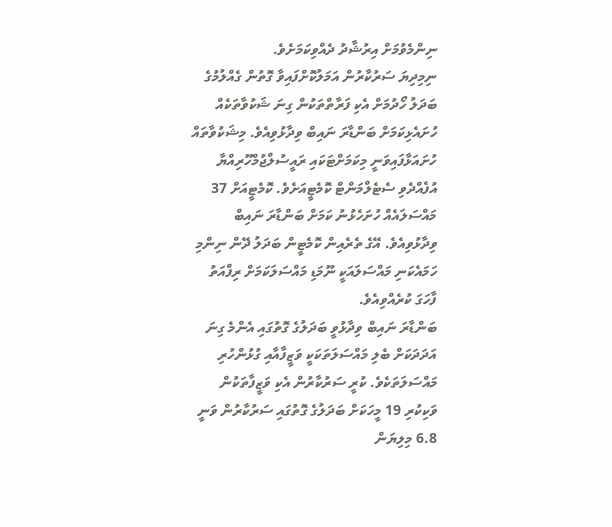ނިންމެވުމަށް އިރުޝާދު ދެއްވިކަމަށެވެ.
ނިމިދިޔަ ސަރުކާރުން އަމަލުކޮށްފައިވާ ގޮތުން ގެއްލުމުގެ ބަދަލު ހޯދުމަށް އެކި ފަރާތްތަކުން ގިނަ ޝަކުވާތަކެއް ހުށައެޅިކަމަށް ބަންޑާރަ ނައިބް ވިދާޅުވިއެވެ. މިޝަކުވާތައް ހުށައަޅާފައިވަނީ މިކަމަށްޓަކައި ރައީސުލްޖުމްހޫރިއްޔާ އުފެއްދެވި ސެޓެލްމަންޓް ކޮމެޓީއަށެވެ. ކޮމެޓީއަށް 37 މައްސަލައެއް ހުށަހެޅުނު ކަމަށް ބަންޑާރަ ނައިބް ވިދާޅުވިއެވެ. އޭގެ ތެރެއިން ކޮމެޓީން ބަދަލު ދޭން ނިންމި ހަމައެކަނި މައްސަލައަކީ ނޫމަޑި މައްސަލަކަމަށް ރިފްއަތު ފާހަގަ ކުރެއްވިއެވެ.
ބަންޑާރަ ނައިބް ވިދާޅުވީ ބަދަލުގެ ގޮތުގައި އެންމެ ގިނަ އަދަދަކަށް ބެލި މައްސަލަތަކަކީ ވަޒީފާއާއި ގުޅުންހުރި މައްސަލަތަކެވެ. ކުރީ ސަރުކާރުން އެކި ވަޒީފާތަކުން ވަކިކުރި 19 މީހަކަށް ބަދަލުގެ ގޮތުގައި ސަރުކާރުން ވަނީ 6.8 މިލިޔަން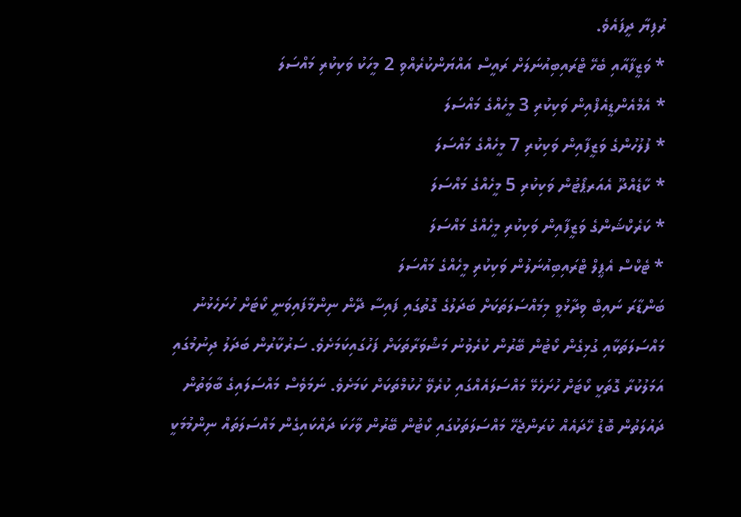ރުފިޔާ ދީފައެވެ.
* ވަޒީފާއާއި ބެހޭ ޓްރައިބިއުނަލަށް ރައީސް އައްޔަންކުރެއްވި 2 މީހަކު ވަކިކުރި މައްސަލަ
* އެމްއެންޑީއެފްއިން ވަކިކުރި 3 މީހެއްގެ މައްސަލަ
* ފުލުހުންގެ ވަޒީފާއިން ވަކިކުރި 7 މީހެއްގެ މައްސަލަ
* ކާޑެއްދޫ އެއަރޕޯޓުން ވަކިކުރި 5 މީހެއްގެ މައްސަލަ
* ކަރެކްޝަންގެ ވަޒީފާއިން ވަކިކުރި މީހެއްގެ މައްސަލަ
* ޓެކްސް އެޕީލް ޓްރައިބިއުނަލުން ވަކިކުރި މީހެއްގެ މައްސަލަ
ބަންޑާރަ ނައިބް ވިދާޅުވީ މިމައްސަލަތަކަށް ބަދަލުގެ ގޮތުގައި ފައިސާ ދޭން ނިންމާފައިވަނީ ކޯޓަށް ހުށަހެޅުނު މައްސަލަތަކާއި ގުޅިގެން ކޯޓުން ބޭރުން ކުރެވުނު މަޝްވަރާތަކަށް ފަހުގައިކަމަށެވެ. ސަރުކާރުން ބަދަލު ދިނުމުގައި އަމަލުކުރާ ގޮތަކީ ކޯޓަށް ހުށަހެޅޭ މައްސަލައެއްގައި ކުރެވޭ ހުކުމްތަކަށް ކަމަށެވެ. ނަމަވެސް މައްސަލައިގެ ބާވަތުން ދައުލަތުން ބޮޑު ހޭދައެއް ކުރަންޖެހޭ މައްސަލަތަކުގައި ކޯޓުން ބޭރުން ވާހަކަ ދައްކައިގެން މައްސަލަތައް ނިންމުމަކީ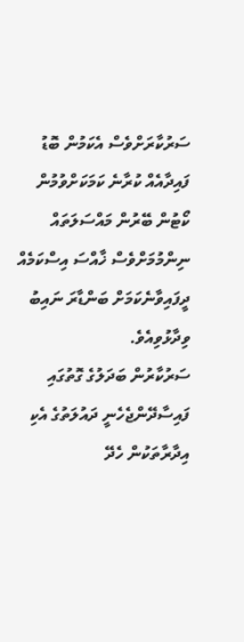ސަރުކާރަށްވެސް އެކަމުން ބޮޑު ފައިދާއެއް ކުރާނެ ކަމަކަށްވުމުން ކޯޓުން ބޭރުން މައްސަލަތައް ނިންމުމަށްވެސް ޚާއްސަ އިސްކަމެއް ދީފައިވާނެކަމަށް ބަންޑާރަ ނައިބު ވިދާޅުވިއެވެ.
ސަރުކާރުން ބަދަލުގެ ގޮތުގައި ފައިސާދޭންޖެހެނީ ދައުލަތުގެ އެކި އިދާރާތަކުން ހެދޭ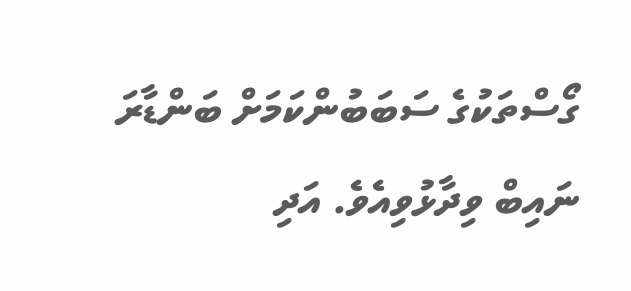ގޯސްތަކުގެ ސަބަބުންކަމަށް ބަންޑާރަ ނައިބް ވިދާޅުވިއެވެ. އަދި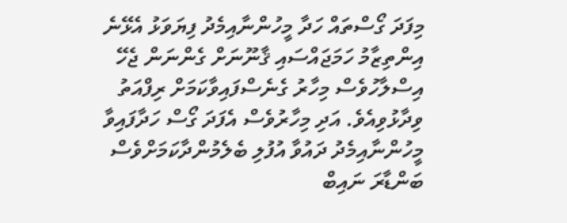މިފަދަ ގޯސްތައް ހަދާ މީހުންނާއިމެދު ފިޔަވަޅު އެޅޭނެ އިންތިޒާމު ހަމަޖައްސައި ޤާނޫނަށް ގެންނަން ޖެހޭ އިސްލާހުވެސް މިހާރު ގެނެސްފައިވާކަމަށް ރިފްއަތު ވިދާޅުވިއެވެ. އަދި މިހާރުވެސް އެފަދަ ގޯސް ހަދާފައިވާ މީހުންނާއިމެދު ދައުވާ އުފުލި ބެލެމުންދާކަމަށްވެސް ބަންޑާރަ ނައިބް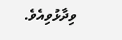ވިދާޅުވިއެވެ.